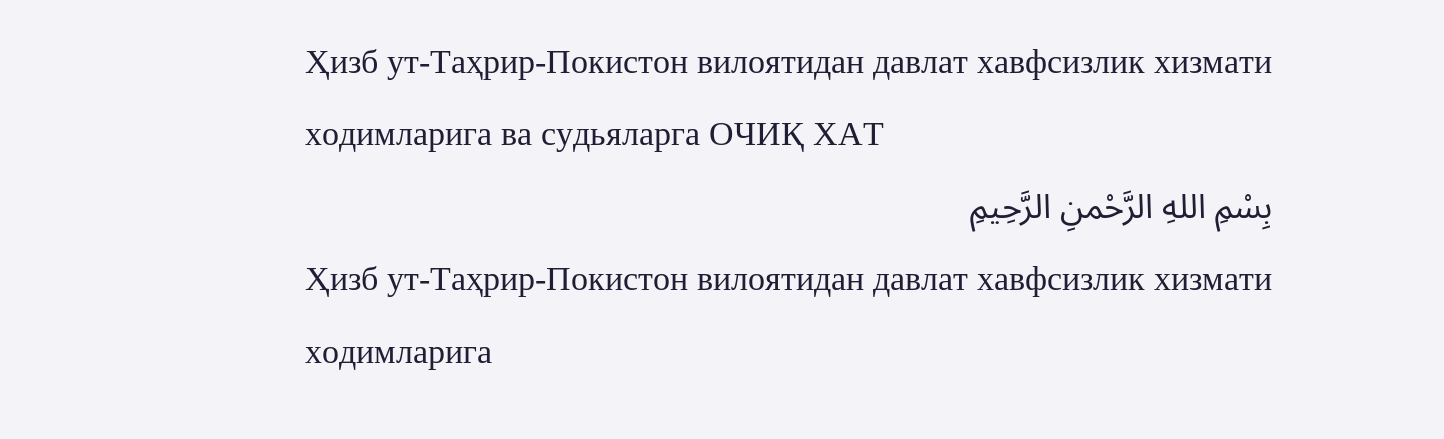Ҳизб ут-Таҳрир-Покистон вилоятидан давлат хавфсизлик хизмати ходимларига ва судьяларга ОЧИҚ ХАТ
بِسْمِ اللهِ الرَّحْمنِ الرَّحِيمِ
Ҳизб ут-Таҳрир-Покистон вилоятидан давлат хавфсизлик хизмати ходимларига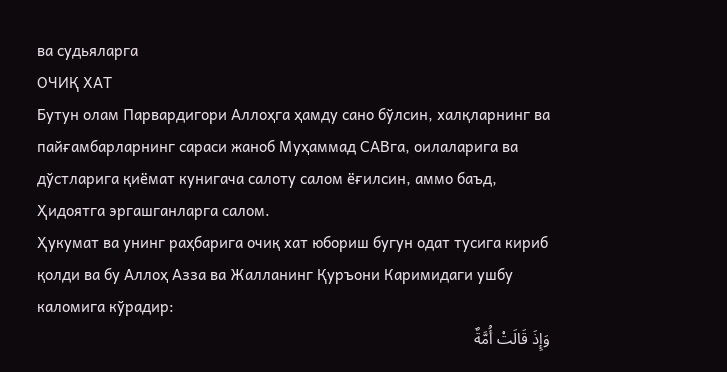ва судьяларга
ОЧИҚ ХАТ
Бутун олам Парвардигори Аллоҳга ҳамду сано бўлсин, халқларнинг ва пайғамбарларнинг сараси жаноб Муҳаммад САВга, оилаларига ва дўстларига қиёмат кунигача салоту салом ёғилсин, аммо баъд,
Ҳидоятга эргашганларга салом.
Ҳукумат ва унинг раҳбарига очиқ хат юбориш бугун одат тусига кириб қолди ва бу Аллоҳ Азза ва Жалланинг Қуръони Каримидаги ушбу каломига кўрадир:
وَإِذَ قَالَتْ أُمَّةٌ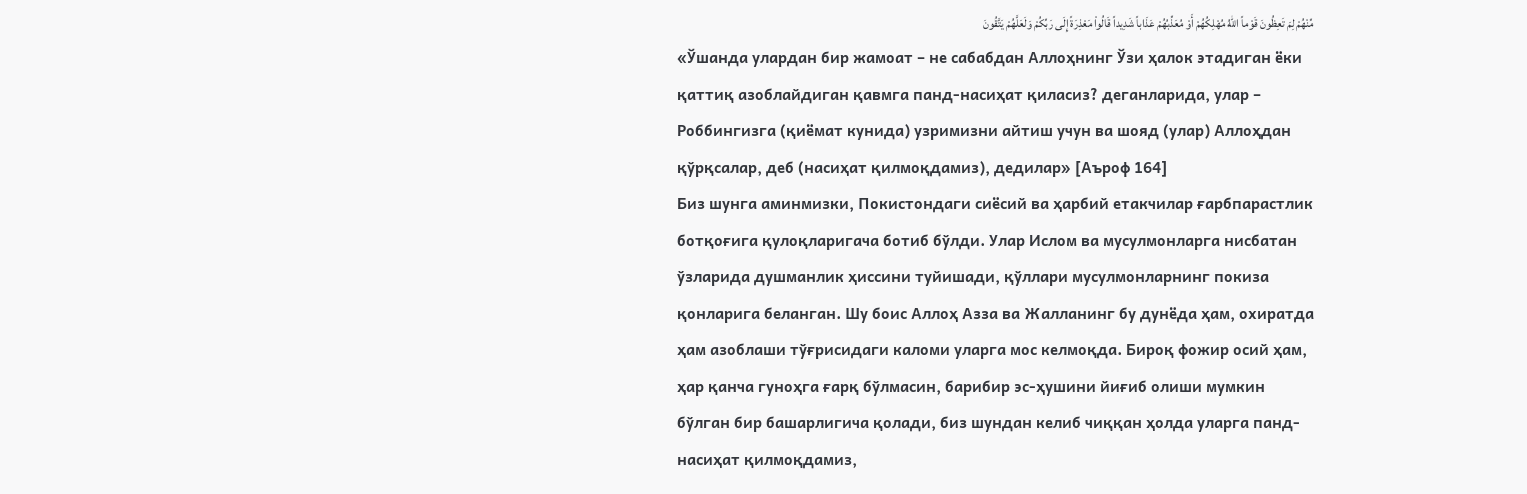مِّنْهُمْ لِمَ تَعِظُونَ قَوْماً اللّهُ مُهْلِكُهُمْ أَوْ مُعَذِّبُهُمْ عَذَاباً شَدِيداً قَالُواْ مَعْذِرَةً إِلَى رَبِّكُمْ وَلَعَلَّهُمْ يَتَّقُونَ
«Ўшанда улардан бир жамоат – не сабабдан Аллоҳнинг Ўзи ҳалок этадиган ёки қаттиқ азоблайдиган қавмга панд-насиҳат қиласиз? деганларида, улар – Роббингизга (қиёмат кунида) узримизни айтиш учун ва шояд (улар) Аллоҳдан қўрқсалар, деб (насиҳат қилмоқдамиз), дедилар» [Аъроф 164]
Биз шунга аминмизки, Покистондаги сиёсий ва ҳарбий етакчилар ғарбпарастлик ботқоғига қулоқларигача ботиб бўлди. Улар Ислом ва мусулмонларга нисбатан ўзларида душманлик ҳиссини туйишади, қўллари мусулмонларнинг покиза қонларига беланган. Шу боис Аллоҳ Азза ва Жалланинг бу дунёда ҳам, охиратда ҳам азоблаши тўғрисидаги каломи уларга мос келмоқда. Бироқ фожир осий ҳам, ҳар қанча гуноҳга ғарқ бўлмасин, барибир эс-ҳушини йиғиб олиши мумкин бўлган бир башарлигича қолади, биз шундан келиб чиққан ҳолда уларга панд-насиҳат қилмоқдамиз,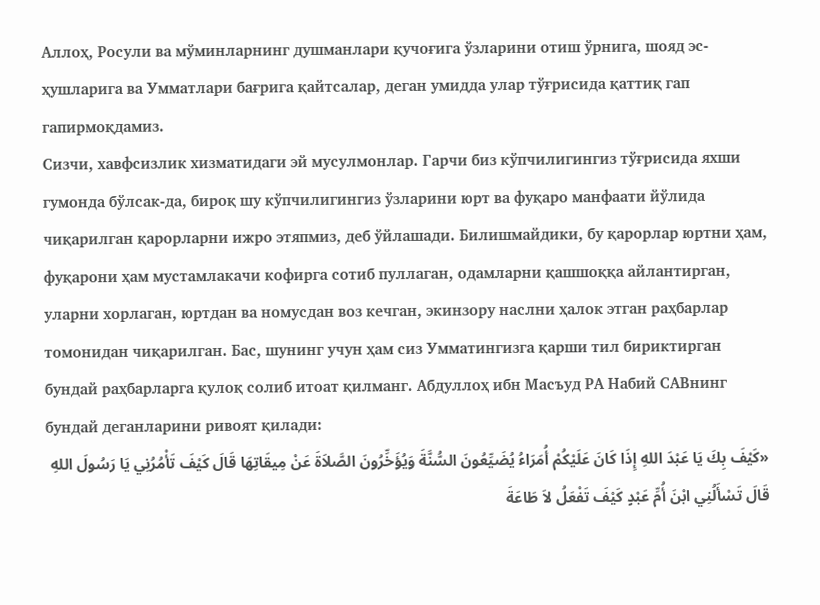Аллоҳ, Росули ва мўминларнинг душманлари қучоғига ўзларини отиш ўрнига, шояд эс-ҳушларига ва Умматлари бағрига қайтсалар, деган умидда улар тўғрисида қаттиқ гап гапирмоқдамиз.
Сизчи, хавфсизлик хизматидаги эй мусулмонлар. Гарчи биз кўпчилигингиз тўғрисида яхши гумонда бўлсак-да, бироқ шу кўпчилигингиз ўзларини юрт ва фуқаро манфаати йўлида чиқарилган қарорларни ижро этяпмиз, деб ўйлашади. Билишмайдики, бу қарорлар юртни ҳам, фуқарони ҳам мустамлакачи кофирга сотиб пуллаган, одамларни қашшоққа айлантирган, уларни хорлаган, юртдан ва номусдан воз кечган, экинзору наслни ҳалок этган раҳбарлар томонидан чиқарилган. Бас, шунинг учун ҳам сиз Умматингизга қарши тил бириктирган бундай раҳбарларга қулоқ солиб итоат қилманг. Абдуллоҳ ибн Масъуд РА Набий САВнинг бундай деганларини ривоят қилади:
«كَيْفَ بِكَ يَا عَبْدَ اللهِ إِذَا كَانَ عَلَيْكُمْ أُمَرَاءُ يُضَيِّعُونَ السُّنَّةَ وَيُؤَخِّرُونَ الصَّلاَةَ عَنْ مِيقَاتِهَا قَالَ كَيْفَ تَأْمُرُنِي يَا رَسُولَ اللهِ قَالَ تَسْأَلُنِي ابْنَ أُمِّ عَبْدٍ كَيْفَ تَفْعَلُ لاَ طَاعَةَ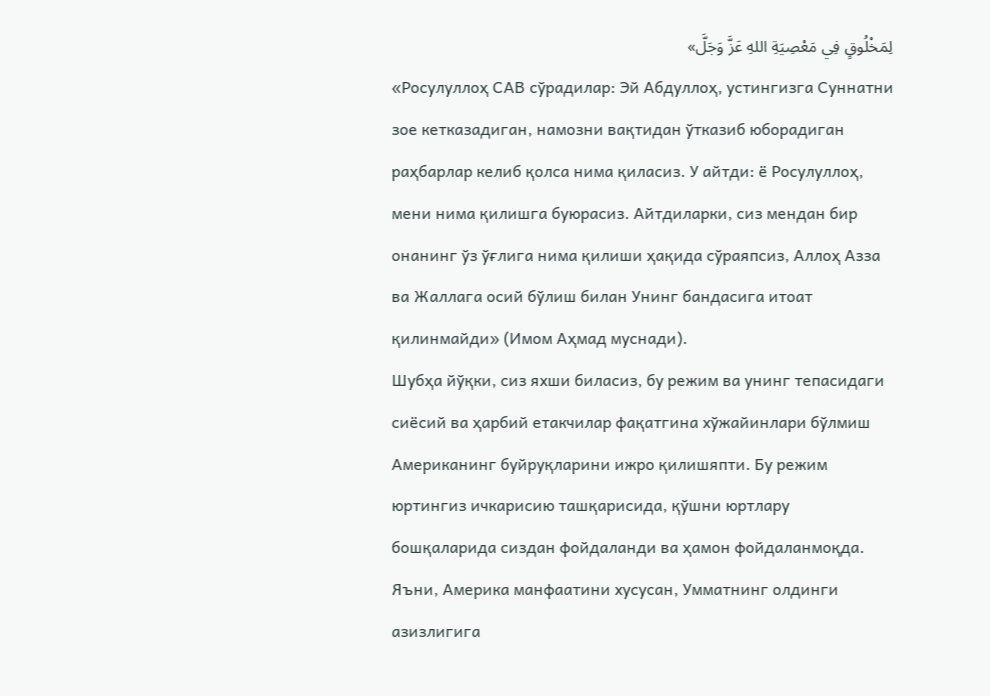لِمَخْلُوقٍ فِي مَعْصِيَةِ اللهِ عَزَّ وَجَلَّ»
«Росулуллоҳ САВ сўрадилар: Эй Абдуллоҳ, устингизга Суннатни зое кетказадиган, намозни вақтидан ўтказиб юборадиган раҳбарлар келиб қолса нима қиласиз. У айтди: ё Росулуллоҳ, мени нима қилишга буюрасиз. Айтдиларки, сиз мендан бир онанинг ўз ўғлига нима қилиши ҳақида сўраяпсиз, Аллоҳ Азза ва Жаллага осий бўлиш билан Унинг бандасига итоат қилинмайди» (Имом Аҳмад муснади).
Шубҳа йўқки, сиз яхши биласиз, бу режим ва унинг тепасидаги сиёсий ва ҳарбий етакчилар фақатгина хўжайинлари бўлмиш Американинг буйруқларини ижро қилишяпти. Бу режим юртингиз ичкарисию ташқарисида, қўшни юртлару бошқаларида сиздан фойдаланди ва ҳамон фойдаланмоқда. Яъни, Америка манфаатини хусусан, Умматнинг олдинги азизлигига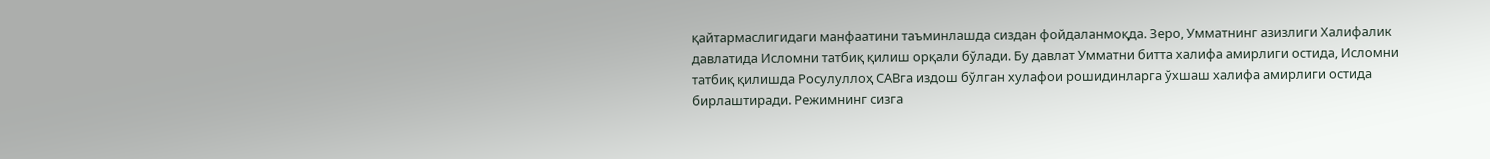қайтармаслигидаги манфаатини таъминлашда сиздан фойдаланмоқда. Зеро, Умматнинг азизлиги Халифалик давлатида Исломни татбиқ қилиш орқали бўлади. Бу давлат Умматни битта халифа амирлиги остида, Исломни татбиқ қилишда Росулуллоҳ САВга издош бўлган хулафои рошидинларга ўхшаш халифа амирлиги остида бирлаштиради. Режимнинг сизга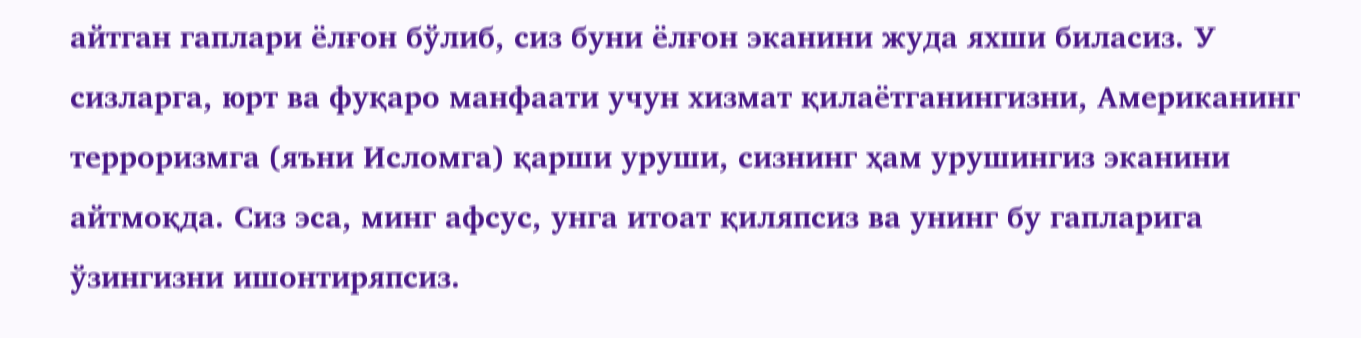айтган гаплари ёлғон бўлиб, сиз буни ёлғон эканини жуда яхши биласиз. У сизларга, юрт ва фуқаро манфаати учун хизмат қилаётганингизни, Американинг терроризмга (яъни Исломга) қарши уруши, сизнинг ҳам урушингиз эканини айтмоқда. Сиз эса, минг афсус, унга итоат қиляпсиз ва унинг бу гапларига ўзингизни ишонтиряпсиз.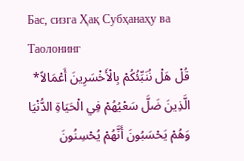Бас, сизга Ҳақ Субҳанаҳу ва Таолонинг
قُلْ هَلْ نُنَبِّئُكُمْ بِالْأَخْسَرِينَ أَعْمَالاً* الَّذِينَ ضَلَّ سَعْيُهُمْ فِي الْحَيَاةِ الدُّنْيَا وَهُمْ يَحْسَبُونَ أَنَّهُمْ يُحْسِنُونَ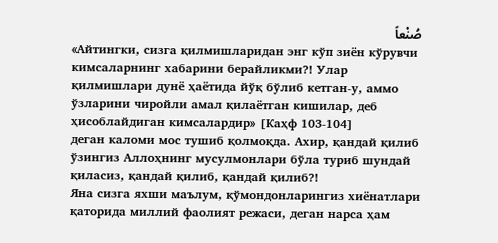صُنْعاً
«Айтингки, сизга қилмишларидан энг кўп зиён кўрувчи кимсаларнинг хабарини берайликми?! Улар қилмишлари дунё ҳаётида йўқ бўлиб кетган-у, аммо ўзларини чиройли амал қилаётган кишилар, деб ҳисоблайдиган кимсалардир» [Каҳф 103-104]
деган каломи мос тушиб қолмоқда. Ахир, қандай қилиб ўзингиз Аллоҳнинг мусулмонлари бўла туриб шундай қиласиз, қандай қилиб, қандай қилиб?!
Яна сизга яхши маълум, қўмондонларингиз хиёнатлари қаторида миллий фаолият режаси, деган нарса ҳам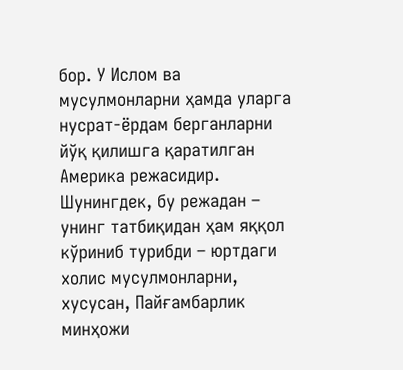бор. У Ислом ва мусулмонларни ҳамда уларга нусрат-ёрдам берганларни йўқ қилишга қаратилган Америка режасидир. Шунингдек, бу режадан – унинг татбиқидан ҳам яққол кўриниб турибди – юртдаги холис мусулмонларни, хусусан, Пайғамбарлик минҳожи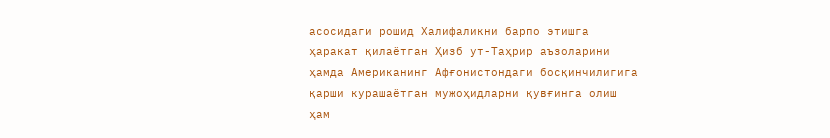асосидаги рошид Халифаликни барпо этишга ҳаракат қилаётган Ҳизб ут-Таҳрир аъзоларини ҳамда Американинг Афғонистондаги босқинчилигига қарши курашаётган мужоҳидларни қувғинга олиш ҳам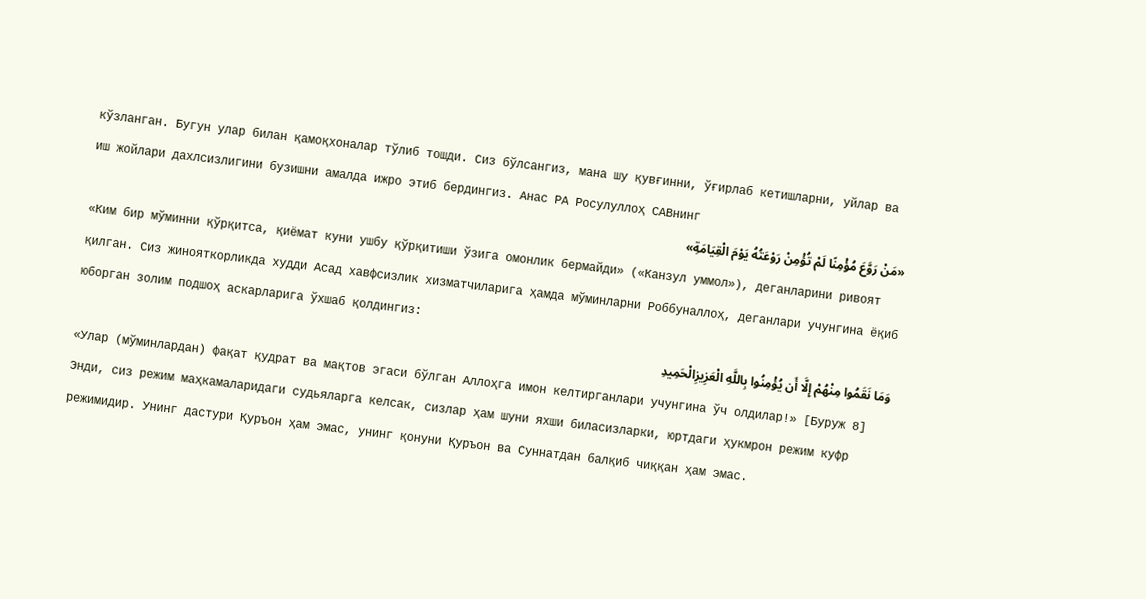кўзланган. Бугун улар билан қамоқхоналар тўлиб тошди. Сиз бўлсангиз, мана шу қувғинни, ўғирлаб кетишларни, уйлар ва иш жойлари дахлсизлигини бузишни амалда ижро этиб бердингиз. Анас РА Росулуллоҳ САВнинг
«مَنْ رَوَّعَ مُؤْمِنًا لَمْ تُؤْمِنْ رَوْعَتُهُ يَوْمَ الْقِيَامَةِ»
«Ким бир мўминни қўрқитса, қиёмат куни ушбу қўрқитиши ўзига омонлик бермайди» («Канзул уммол»), деганларини ривоят қилган. Сиз жинояткорликда худди Асад хавфсизлик хизматчиларига ҳамда мўминларни Роббуналлоҳ, деганлари учунгина ёқиб юборган золим подшоҳ аскарларига ўхшаб қолдингиз:
وَمَا نَقَمُوا مِنْهُمْ إِلَّا أَن يُؤْمِنُوا بِاللَّهِ الْعَزِيزِالْحَمِيدِ
«Улар (мўминлардан) фақат қудрат ва мақтов эгаси бўлган Аллоҳга имон келтирганлари учунгина ўч олдилар!» [Буруж 8]
Энди, сиз режим маҳкамаларидаги судьяларга келсак, сизлар ҳам шуни яхши биласизларки, юртдаги ҳукмрон режим куфр режимидир. Унинг дастури Қуръон ҳам эмас, унинг қонуни Қуръон ва Суннатдан балқиб чиққан ҳам эмас.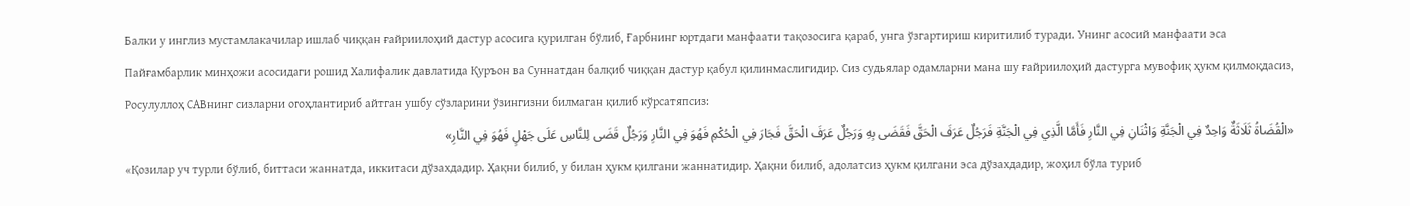Балки у инглиз мустамлакачилар ишлаб чиққан ғайриилоҳий дастур асосига қурилган бўлиб, Ғарбнинг юртдаги манфаати тақозосига қараб, унга ўзгартириш киритилиб туради. Унинг асосий манфаати эса Пайғамбарлик минҳожи асосидаги рошид Халифалик давлатида Қуръон ва Суннатдан балқиб чиққан дастур қабул қилинмаслигидир. Сиз судьялар одамларни мана шу ғайриилоҳий дастурга мувофиқ ҳукм қилмоқдасиз, Росулуллоҳ САВнинг сизларни огоҳлантириб айтган ушбу сўзларини ўзингизни билмаган қилиб кўрсатяпсиз:
«الْقُضَاةُ ثَلَاثَةٌ وَاحِدٌ فِي الْجَنَّةِ وَاثْنَانِ فِي النَّارِ فَأَمَّا الَّذِي فِي الْجَنَّةِ فَرَجُلٌ عَرَفَ الْحَقَّ فَقَضَى بِهِ وَرَجُلٌ عَرَفَ الْحَقَّ فَجَارَ فِي الْحُكْمِ فَهُوَ فِي النَّارِ وَرَجُلٌ قَضَى لِلنَّاسِ عَلَى جَهْلٍ فَهُوَ فِي النَّارِ»
«Қозилар уч турли бўлиб, биттаси жаннатда, иккитаси дўзахдадир. Ҳақни билиб, у билан ҳукм қилгани жаннатидир. Ҳақни билиб, адолатсиз ҳукм қилгани эса дўзахдадир, жоҳил бўла туриб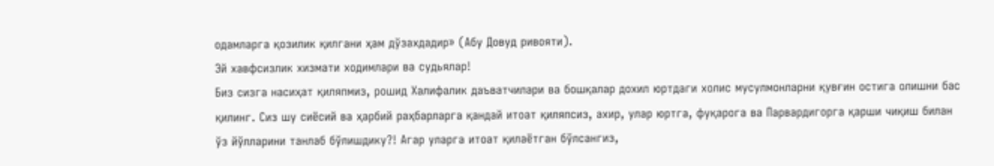одамларга қозилик қилгани ҳам дўзахдадир» (Абу Довуд ривояти).
Эй хавфсизлик хизмати ходимлари ва судьялар!
Биз сизга насиҳат қиляпмиз, рошид Халифалик даъватчилари ва бошқалар дохил юртдаги холис мусулмонларни қувғин остига олишни бас қилинг. Сиз шу сиёсий ва ҳарбий раҳбарларга қандай итоат қиляпсиз, ахир, улар юртга, фуқарога ва Парвардигорга қарши чиқиш билан ўз йўлларини танлаб бўлишдику?! Агар уларга итоат қилаётган бўлсангиз,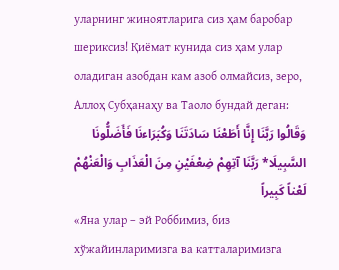уларнинг жиноятларига сиз ҳам баробар шериксиз! Қиёмат кунида сиз ҳам улар оладиган азобдан кам азоб олмайсиз, зеро, Аллоҳ Субҳанаҳу ва Таоло бундай деган:
وَقَالُوا رَبَّنَا إِنَّا أَطَعْنَا سَادَتَنَا وَكُبَرَاءنَا فَأَضَلُّونَا السَّبِيلَا* رَبَّنَا آتِهِمْ ضِعْفَيْنِ مِنَ الْعَذَابِ وَالْعَنْهُمْ لَعْناً كَبِيراً
«Яна улар – эй Роббимиз, биз хўжайинларимизга ва катталаримизга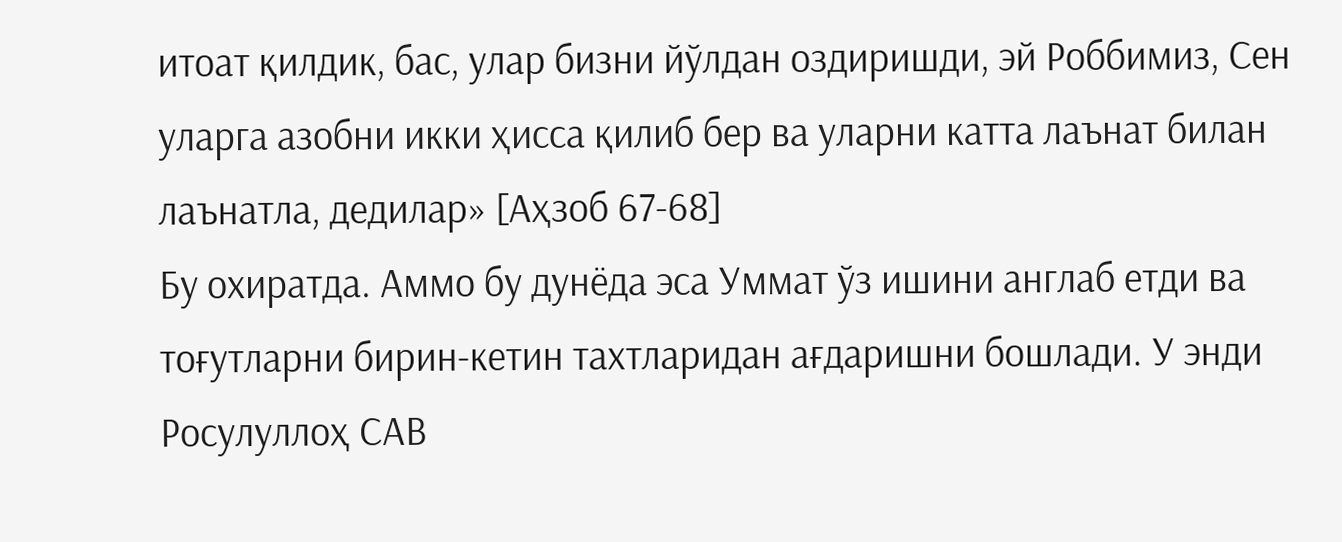итоат қилдик, бас, улар бизни йўлдан оздиришди, эй Роббимиз, Сен уларга азобни икки ҳисса қилиб бер ва уларни катта лаънат билан лаънатла, дедилар» [Аҳзоб 67-68]
Бу охиратда. Аммо бу дунёда эса Уммат ўз ишини англаб етди ва тоғутларни бирин-кетин тахтларидан ағдаришни бошлади. У энди Росулуллоҳ САВ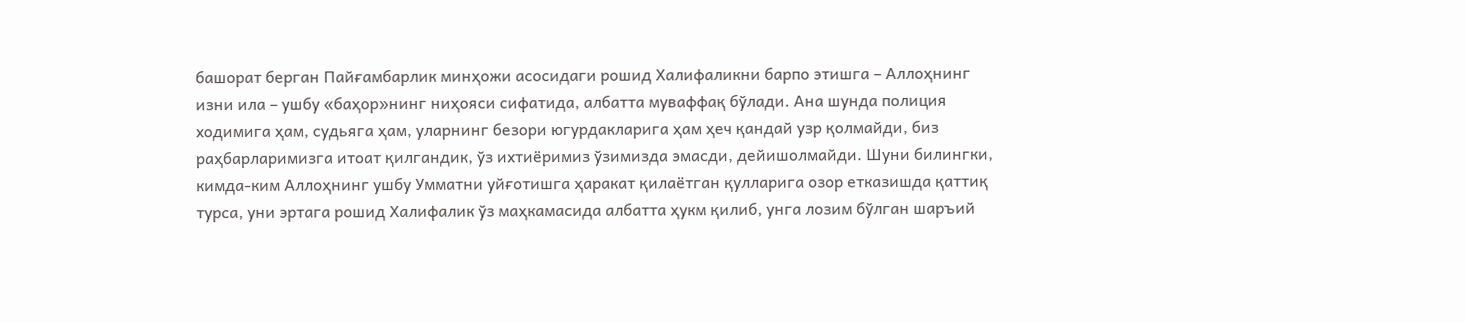башорат берган Пайғамбарлик минҳожи асосидаги рошид Халифаликни барпо этишга – Аллоҳнинг изни ила – ушбу «баҳор»нинг ниҳояси сифатида, албатта муваффақ бўлади. Ана шунда полиция ходимига ҳам, судьяга ҳам, уларнинг безори югурдакларига ҳам ҳеч қандай узр қолмайди, биз раҳбарларимизга итоат қилгандик, ўз ихтиёримиз ўзимизда эмасди, дейишолмайди. Шуни билингки, кимда-ким Аллоҳнинг ушбу Умматни уйғотишга ҳаракат қилаётган қулларига озор етказишда қаттиқ турса, уни эртага рошид Халифалик ўз маҳкамасида албатта ҳукм қилиб, унга лозим бўлган шаръий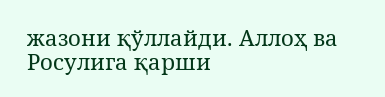жазони қўллайди. Аллоҳ ва Росулига қарши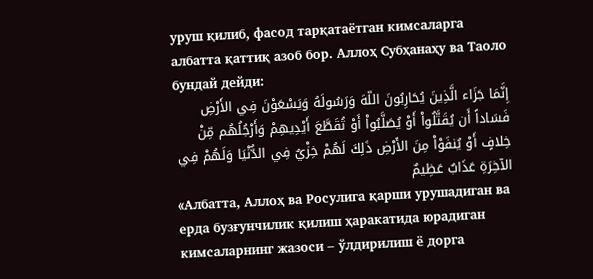уруш қилиб, фасод тарқатаётган кимсаларга албатта қаттиқ азоб бор. Аллоҳ Субҳанаҳу ва Таоло бундай дейди:
إِنَّمَا جَزَاء الَّذِينَ يُحَارِبُونَ اللّهَ وَرَسُولَهُ وَيَسْعَوْنَ فِي الأَرْضِ فَسَاداً أَن يُقَتَّلُواْ أَوْ يُصَلَّبُواْ أَوْ تُقَطَّعَ أَيْدِيهِمْ وَأَرْجُلُهُم مِّنْ خِلافٍ أَوْ يُنفَوْاْ مِنَ الأَرْضِ ذَلِكَ لَهُمْ خِزْيٌ فِي الدُّنْيَا وَلَهُمْ فِي الآخِرَةِ عَذَابٌ عَظِيمٌ
«Албатта, Аллоҳ ва Росулига қарши урушадиган ва ерда бузғунчилик қилиш ҳаракатида юрадиган кимсаларнинг жазоси – ўлдирилиш ё дорга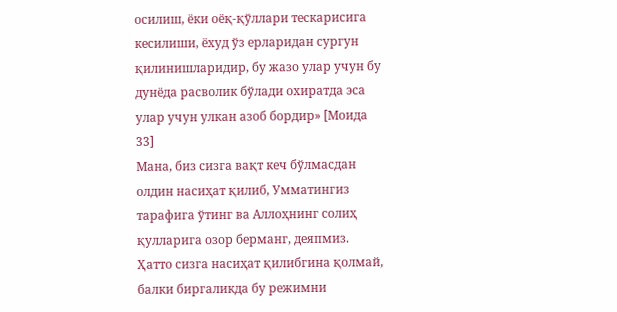осилиш, ёки оёқ-қўллари тескарисига кесилиши, ёхуд ўз ерларидан сургун қилинишларидир, бу жазо улар учун бу дунёда расволик бўлади охиратда эса улар учун улкан азоб бордир» [Моида 33]
Мана, биз сизга вақт кеч бўлмасдан олдин насиҳат қилиб, Умматингиз тарафига ўтинг ва Аллоҳнинг солиҳ қулларига озор берманг, деяпмиз. Ҳатто сизга насиҳат қилибгина қолмай, балки биргаликда бу режимни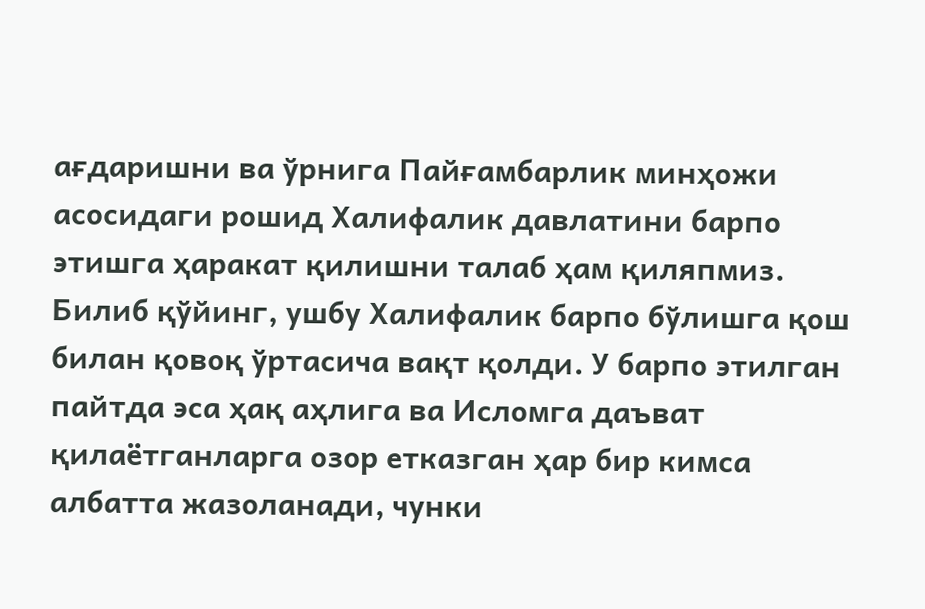ағдаришни ва ўрнига Пайғамбарлик минҳожи асосидаги рошид Халифалик давлатини барпо этишга ҳаракат қилишни талаб ҳам қиляпмиз. Билиб қўйинг, ушбу Халифалик барпо бўлишга қош билан қовоқ ўртасича вақт қолди. У барпо этилган пайтда эса ҳақ аҳлига ва Исломга даъват қилаётганларга озор етказган ҳар бир кимса албатта жазоланади, чунки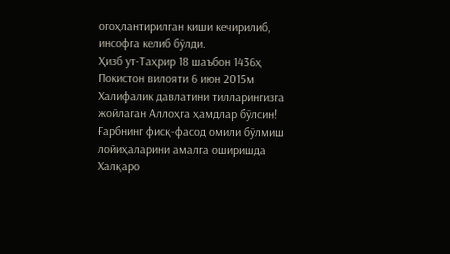огоҳлантирилган киши кечирилиб, инсофга келиб бўлди.
Ҳизб ут-Таҳрир 18 шаъбон 1436ҳ
Покистон вилояти 6 июн 2015м
Халифалик давлатини тилларингизга жойлаган Аллоҳга ҳамдлар бўлсин!
Ғарбнинг фисқ-фасод омили бўлмиш лойиҳаларини амалга оширишда Халқаро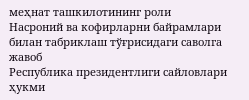меҳнат ташкилотининг роли
Насроний ва кофирларни байрамлари билан табриклаш тўғрисидаги саволга жавоб
Республика президентлиги сайловлари ҳукми